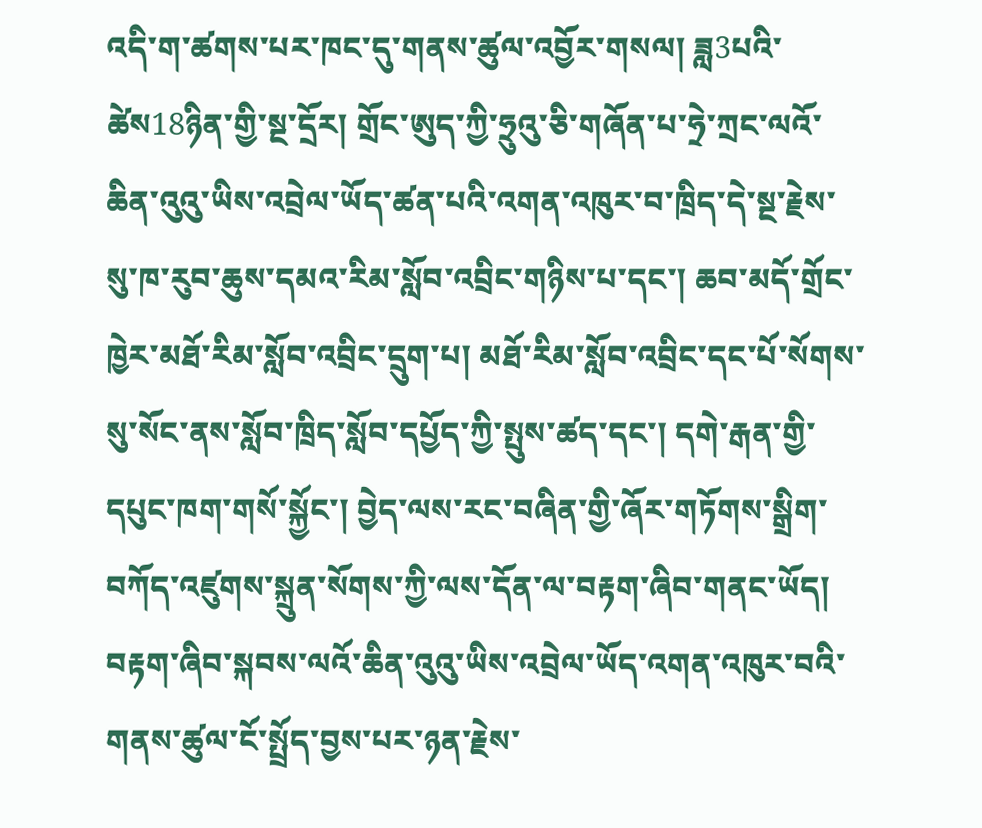འདི་ག་ཚགས་པར་ཁང་དུ་གནས་ཚུལ་འབྱོར་གསལ། ཟླ3པའི་ཚེས18ཉིན་གྱི་སྔ་དྲོར། གྲོང་ཨུད་ཀྱི་ཧྲུའུ་ཅི་གཞོན་པ་ཧྲེ་ཀྲང་ལའོ་ཆིན་འུའུ་ཡིས་འབྲེལ་ཡོད་ཚན་པའི་འགན་འཁུར་བ་ཁྲིད་དེ་སྔ་རྗེས་སུ་ཁ་རུབ་ཆུས་དམའ་རིམ་སློབ་འབྲིང་གཉིས་པ་དང་། ཆབ་མདོ་གྲོང་ཁྱེར་མཐོ་རིམ་སློབ་འབྲིང་དྲུག་པ། མཐོ་རིམ་སློབ་འབྲིང་དང་པོ་སོགས་སུ་སོང་ནས་སློབ་ཁྲིད་སློབ་དཔྱོད་ཀྱི་སྤུས་ཚད་དང་། དགེ་རྒན་གྱི་དཔུང་ཁག་གསོ་སྐྱོང་། བྱེད་ལས་རང་བཞིན་གྱི་ཞོར་གཏོགས་སྒྲིག་བཀོད་འཛུགས་སྐྲུན་སོགས་ཀྱི་ལས་དོན་ལ་བརྟག་ཞིབ་གནང་ཡོད།
བརྟག་ཞིབ་སྐབས་ལའོ་ཆིན་འུའུ་ཡིས་འབྲེལ་ཡོད་འགན་འཁུར་བའི་གནས་ཚུལ་ངོ་སྤྲོད་བྱས་པར་ཉན་རྗེས་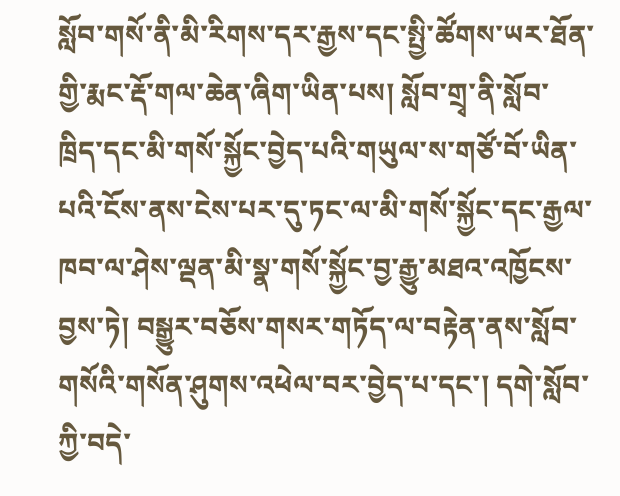སློབ་གསོ་ནི་མི་རིགས་དར་རྒྱས་དང་སྤྱི་ཚོགས་ཡར་ཐོན་གྱི་རྨང་རྡོ་གལ་ཆེན་ཞིག་ཡིན་པས། སློབ་གྲྭ་ནི་སློབ་ཁྲིད་དང་མི་གསོ་སྐྱོང་བྱེད་པའི་གཡུལ་ས་གཙོ་བོ་ཡིན་པའི་ངོས་ནས་ངེས་པར་དུ་ཏང་ལ་མི་གསོ་སྐྱོང་དང་རྒྱལ་ཁབ་ལ་ཤེས་ལྡན་མི་སྣ་གསོ་སྐྱོང་བྱ་རྒྱུ་མཐའ་འཁྱོངས་བྱས་ཏེ། བསྒྱུར་བཅོས་གསར་གཏོད་ལ་བརྟེན་ནས་སློབ་གསོའི་གསོན་ཤུགས་འཕེལ་བར་བྱེད་པ་དང་། དགེ་སློབ་ཀྱི་བདེ་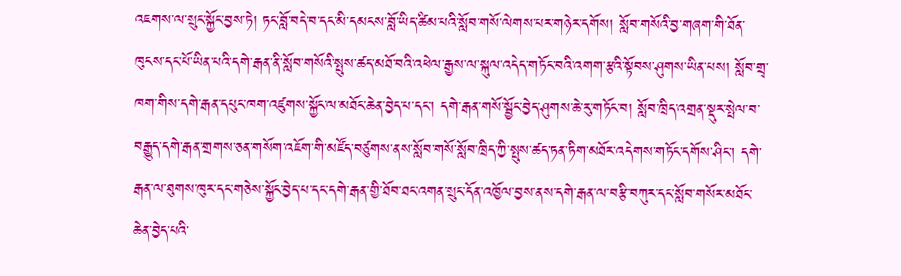འཇགས་ལ་སྲུང་སྐྱོང་བྱས་ཏེ། ཏང་བློ་བདེ་བ་དང་མི་དམངས་བློ་ཡིད་ཚིམ་པའི་སློབ་གསོ་ལེགས་པར་གཉེར་དགོས། སློབ་གསོའི་བྱ་གཞག་གི་ཐོན་ཁུངས་དང་པོ་ཡིན་པའི་དགེ་རྒན་ནི་སློབ་གསོའི་སྤུས་ཚད་མཐོ་བའི་འཕེལ་རྒྱས་ལ་སྐུལ་འདེད་གཏོང་བའི་འགག་རྩའི་སྟོབས་ཤུགས་ཡིན་པས། སློབ་གྲྭ་ཁག་གིས་དགེ་རྒན་དཔུང་ཁག་འཛུགས་སྐྱོང་ལ་མཐོང་ཆེན་བྱེད་པ་དང་། དགེ་རྒན་གསོ་སྦྱོང་བྱེད་ཤུགས་ཆེ་རུ་གཏོང་བ། སློབ་ཁྲིད་འགྲན་སྡུར་སྤེལ་བ་བརྒྱུད་དགེ་རྒན་གྲགས་ཅན་གསོག་འཇོག་གི་མཛོད་བཙུགས་ནས་སློབ་གསོ་སློབ་ཁྲིད་ཀྱི་སྤུས་ཚད་ཏན་ཏིག་མཐོར་འདེགས་གཏོང་དགོས་ཤིང་། དགེ་རྒན་ལ་ཐུགས་ཁུར་དང་གཅེས་སྐྱོང་བྱེད་པ་དང་དགེ་རྒན་གྱི་ཐོབ་ཐང་འགན་སྲུང་དོན་འཁྱོལ་བྱས་ནས་དགེ་རྒན་ལ་བརྩི་བཀུར་དང་སློབ་གསོར་མཐོང་ཆེན་བྱེད་པའི་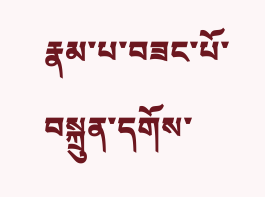རྣམ་པ་བཟང་པོ་བསྐྲུན་དགོས་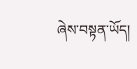ཞེས་བསྟན་ཡོད།